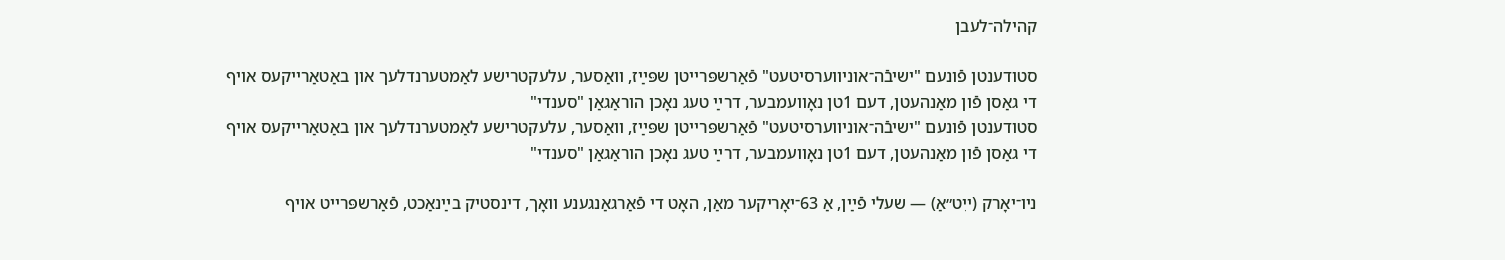קהילה־לעבן

סטודענטן פֿונעם "ישיבֿה־אוניווערסיטעט" פֿאַרשפּרייטן שפּײַז, וואַסער, עלעקטרישע לאַמטערנדלעך און באַטאַרייקעס אויף די גאַסן פֿון מאַנהעטן, דעם 1טן נאָוועמבער, דרײַ טעג נאָכן הוראַגאַן "סענדי"
סטודענטן פֿונעם "ישיבֿה־אוניווערסיטעט" פֿאַרשפּרייטן שפּײַז, וואַסער, עלעקטרישע לאַמטערנדלעך און באַטאַרייקעס אויף די גאַסן פֿון מאַנהעטן, דעם 1טן נאָוועמבער, דרײַ טעג נאָכן הוראַגאַן "סענדי"

ניו־יאָרק (ייִט״אַ) — שעלי פֿײַן, אַ 63־יאָריקער מאַן, האָט די פֿאַרגאַנגענע וואָך, דינסטיק בײַנאַכט, פֿאַרשפּרייט אויף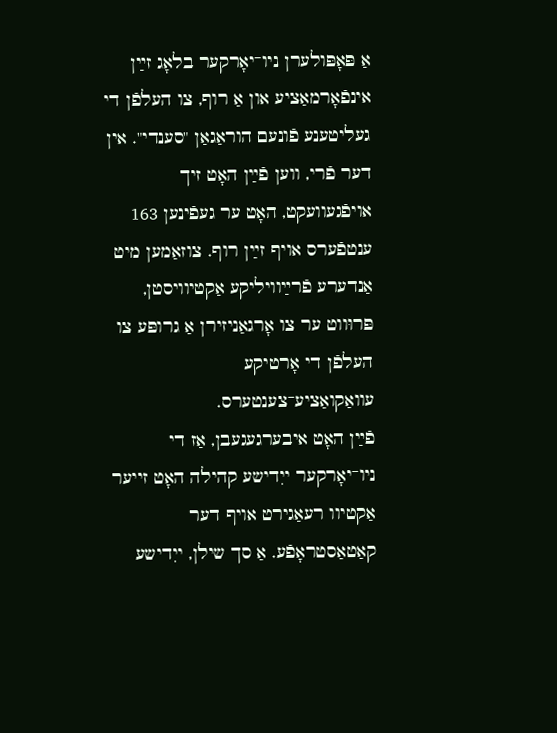אַ פּאָפּולערן ניו־יאָרקער בלאָג זײַן אינפֿאָרמאַציע און אַ רוף, צו העלפֿן די געליטענע פֿונעם הוראַגאַן "סענדי". אין דער פֿרי, ווען פֿײַן האָט זיך אויפֿגעוועקט, האָט ער געפֿינען 163 ענטפֿערס אויף זײַן רוף. צוזאַמען מיט אַנדערע פֿרײַוויליקע אַקטיוויסטן, פּרוּווט ער צו אָרגאַניזירן אַ גרופּע צו העלפֿן די אָרטיקע עוואַקואַציע־צענטערס.
פֿײַן האָט איבערגעגעבן, אַז די ניו־יאָרקער ייִדישע קהילה האָט זייער אַקטיוו רעאַגירט אויף דער קאַטאַסטראָפֿע. אַ סך שילן, ייִדישע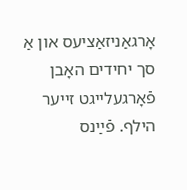אָרגאַניזאַציעס און אַ סך יחידים האָבן פֿאָרגעלייגט זייער הילף. פֿײַנס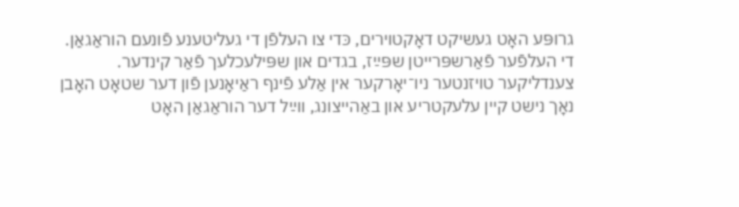גרופּע האָט געשיקט דאָקטוירים, כּדי צו העלפֿן די געליטענע פֿונעם הוראַגאַן. די העלפֿער פֿאַרשפּרייטן שפּײַז, בגדים און שפּילעכלעך פֿאַר קינדער.
צענדליקער טויזנטער ניו־יאָרקער אין אַלע פֿינף ראַיאָנען פֿון דער שטאָט האָבן נאָך נישט קיין עלעקטריע און באַהייצונג, ווײַל דער הוראַגאַן האָט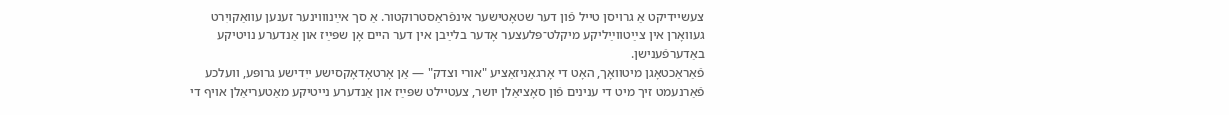צעשיידיקט אַ גרויסן טייל פֿון דער שטאָטישער אינפֿראַסטרוקטור. אַ סך אײַנוווינער זענען עוואַקויִרט געוואָרן אין צײַטווײַליקע מיקלט־פּלעצער אָדער בלײַבן אין דער היים אָן שפּײַז און אַנדערע נויטיקע באַדערפֿענישן.
פֿאַראַכטאָגן מיטוואָך, האָט די אָרגאַניזאַציע "אורי וצדק" — אַן אָרטאָדאָקסישע ייִדישע גרופּע, וועלכע פֿאַרנעמט זיך מיט די ענינים פֿון סאָציאַלן יושר, צעטיילט שפּײַז און אַנדערע נייטיקע מאַטעריאַלן אויף די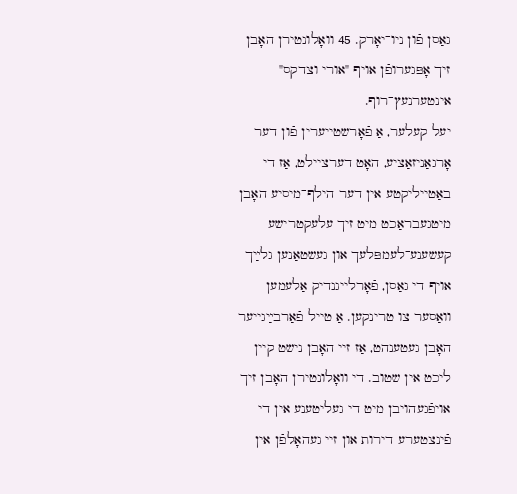גאַסן פֿון ניו־יאָרק. 45 וואָלונטירן האָבן זיך אָפּגערופֿן אויף "אורי וצדקס" אינטערנעץ־רוף.
יעל קעלער, אַ פֿאָרשטייערין פֿון דער אָרגאַניזאַציע, האָט דערציילט, אַז די באַטייליקטע אין דער הילף־מיסיע האָבן מיטגעבראַכט מיט זיך עלעקטרישע קעשענע־לעמפּלעך און געשטאַנען גלײַך אויף די גאַסן, פֿאָרלייגנדיק אַלעמען וואַסער צו טרינקען. אַ טייל פֿאַרבײַגייער האָבן געטענהט, אַז זיי האָבן נישט קיין ליכט אין שטוב. די וואָלונטירן האָבן זיך אויפֿגעהויבן מיט די געליטענע אין די פֿינצטערע דירות און זיי געהאָלפֿן אין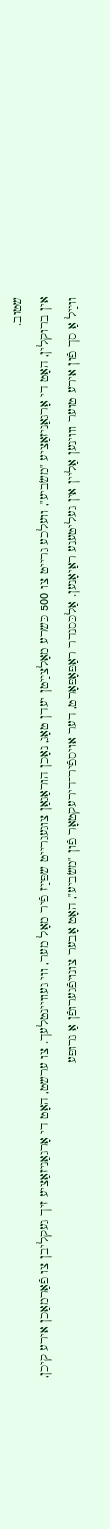שטוב.
אין ברוקלין, האָט די אָרגאַניזאַציע "משׂביע", וועלכע גרייט צו 500 כּשרע מאָלצײַטן יעדן טאָג, נאָכן הוראַגאַן צוגעגרייט שפּײַז פֿיר מאָל מער, ווי געוויינטלעך. צו ערשט, האָט די אָרגאַניזאַציע זיך געקליבן צו פֿאַרמאַכן אירע קיכן, ווײַל אַ סך פֿון אירע טוער וווינען אַליין אין געליטענע ראַיאָנען. אַלכּסנדר ראַפּאָפּאָרט, דער אויספֿיר־דירעקטאָר פֿון "משׂביע", האָט אָבער צונויפֿגערופֿן אַ גרופּע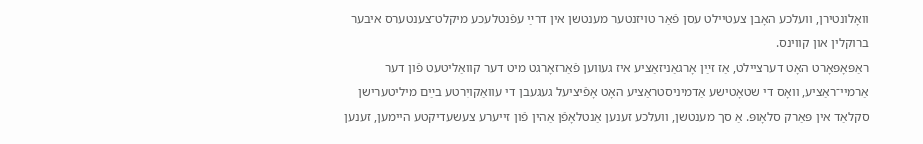וואָלונטירן, וועלכע האָבן צעטיילט עסן פֿאַר טויזנטער מענטשן אין דרײַ עפֿנטלעכע מיקלט־צענטערס איבער ברוקלין און קווינס.
ראַפּאָפּאָרט האָט דערציילט, אַז זײַן אָרגאַניזאַציע איז געווען פֿאַרזאָרגט מיט דער קוואַליטעט פֿון דער אַרמיי־ראַציע, וואָס די שטאָטישע אַדמיניסטראַציע האָט אָפֿיציעל געגעבן די עוואַקויִרטע בײַם מיליטערישן סקלאַד אין פּאַרק סלאָופּ. אַ סך מענטשן, וועלכע זענען אַנטלאָפֿן אַהין פֿון זייערע צעשעדיקטע היימען, זענען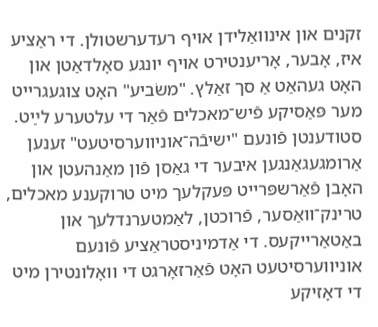זקנים און אינוואַלידן אויף רעדערשטולן. די ראַציע איז, אָבער, אָריענטירט אויף יונגע סאָלדאַטן און האָט געהאַט אַ סך זאַלץ. "משׂביע" האָט צוגעגרייט מער פּאַסיקע פֿיש־מאכלים פֿאַר די עלטערע לײַט.
סטודענטן פֿונעם "ישיבֿה־אוניווערסיטעט" זענען אַרומגעגאַנגען איבער די גאַסן פֿון מאַנהעטן און האָבן פֿאַרשפּרייט פּעקלעך מיט טרוקענע מאכלים, טרינק־וואַסער, פֿרוכטן, לאַמטערנדלעך און באַטאַרייקעס. די אַדמיניסטראַציע פֿונעם אוניווערסיטעט האָט פֿאַרזאָרגט די וואָלונטירן מיט די דאָזיקע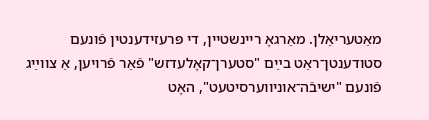מאַטעריאַלן. מאַרגאָ ריינשטיין, די פּרעזידענטין פֿונעם סטודענטן־ראַט בײַם "סטערן־קאָלעדזש" פֿאַר פֿרויען, אַ צווײַג פֿונעם "ישיבֿה־אוניווערסיטעט", האָט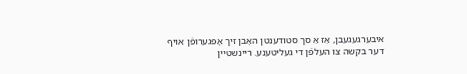איבערגעגעבן, אַז אַ סך סטודענטן האָבן זיך אָפּגערופֿן אויף דער בקשה צו העלפֿן די געליטענע. ריינשטיין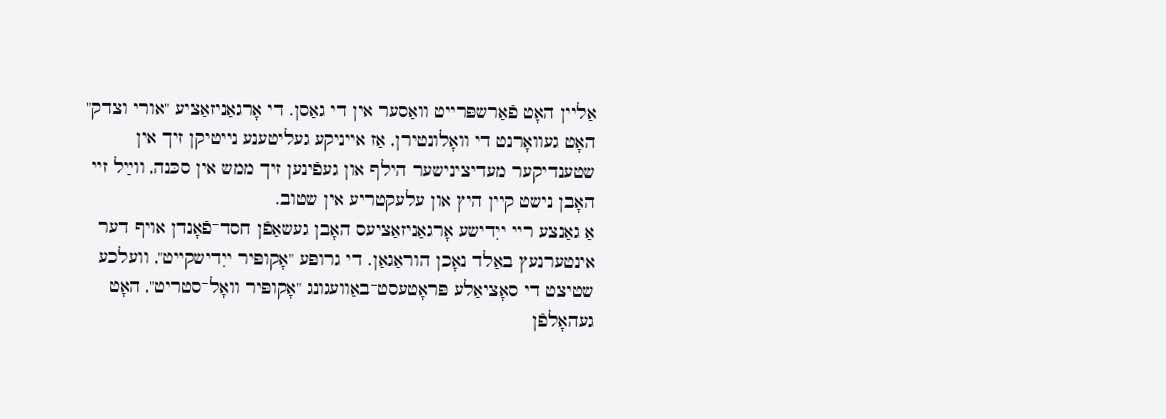אַליין האָט פֿאַרשפּרייט וואַסער אין די גאַסן. די אָרגאַניזאַציע "אורי וצדק" האָט געוואָרנט די וואָלונטירן, אַז אייניקע געליטענע נייטיקן זיך אין שטענדיקער מעדיצינישער הילף און געפֿינען זיך ממש אין סכּנה, ווײַל זיי האָבן נישט קיין היץ און עלעקטריע אין שטוב.
אַ גאַנצע ריי ייִדישע אָרגאַניזאַציעס האָבן געשאַפֿן חסד־פֿאָנדן אויף דער אינטערנעץ באַלד נאָכן הוראַגאַן. די גרופּע "אָקופּיר ייִדישקייט", וועלכע שטיצט די סאָציאַלע פּראָטעסט־באַוועגונג "אָקופּיר וואָל־סטריט", האָט געהאָלפֿן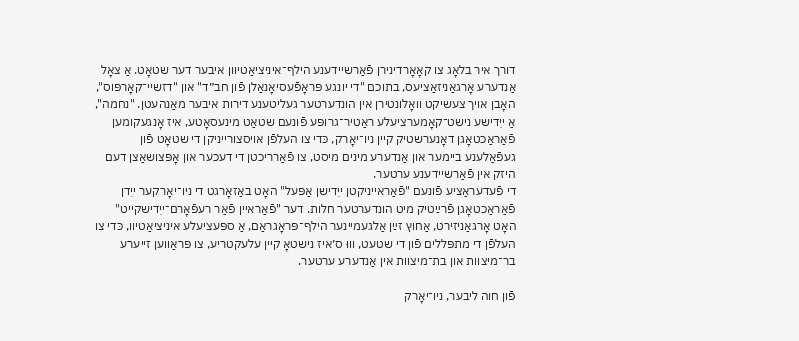דורך איר בלאָג צו קאָאָרדינירן פֿאַרשיידענע הילף־איניציאַטיוון איבער דער שטאָט. אַ צאָל אַנדערע אָרגאַניזאַציעס, בתוכם "די יונגע פּראָפֿעסיאָנאַלן פֿון חב״ד" און "דזשיי־קאָרפּוס", האָבן אויך צעשיקט וואָלונטירן אין הונדערטער געליטענע דירות איבער מאַנהעטן. "נחמה", אַ ייִדישע נישט־קאָמערציעלע ראַטיר־גרופּע פֿונעם שטאַט מינעסאָטע, איז אָנגעקומען פֿאַראַכטאָגן דאָנערשטיק קיין ניו־יאָרק, כּדי צו העלפֿן אויסצורייניקן די שטאָט פֿון געפֿאַלענע ביימער און אַנדערע מינים מיסט, צו פֿאַרריכטן די דעכער און אָפּצושאַצן דעם היזק אין פֿאַרשיידענע ערטער.
די פֿעדעראַציע פֿונעם "פֿאַראייניקטן ייִדישן אַפּעל" האָט באַזאָרגט די ניו־יאָרקער ייִדן פֿאַראַכטאָגן פֿרײַטיק מיט הונדערטער חלות. דער "פֿאַראיין פֿאַר רעפֿאָרם־ייִדישקייט" האָט אָרגאַניזירט, אַחוץ זײַן אַלגעמיינער הילף־פּראָגראַם, אַ ספּעציעלע איניציאַטיוו, כּדי צו העלפֿן די מתפּללים פֿון די שטעט, וווּ ס׳איז נישטאָ קיין עלעקטריע, צו פּראַווען זייערע בר־מיצוות און בת־מיצוות אין אַנדערע ערטער.

פֿון חוה ליבער, ניו־יאָרק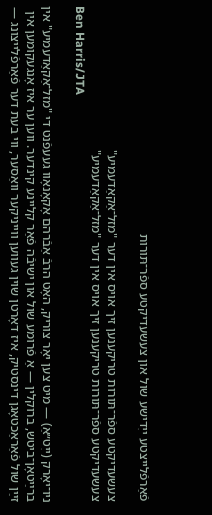פֿאַרפֿלייצטע ייִדישע שול און צעשעדיקטע ספֿר־תּורות

צעשעדיקטע ספֿר־תּורות טריקענען זיך אויס אין דער "מזל־אַקאַדעמיע"
צעשעדיקטע ספֿר־תּורות טריקענען זיך אויס אין דער "מזל־אַקאַדעמיע"
Ben Harris/JTA

ניו־יאָרק (ייִט״אַ) — מיט צען יאָר צוריק, האָט הרבֿ אַבֿרהם אָקאָנאָוו געעפֿנט די "מזל־אַקאַדעמיע" אין ברײַטאָן־ביטש, ברוקלין — אַ פֿרומע שול און ישיבֿה פֿאַר קליינע קינדער. ווען ער איז אָנגעקומען אין זײַן שול פֿאַראַכטאָגן דינסטיק, איז דאָרטן שוין געווען ווייניקער וואַסער, ווי בעת דער פֿאַרפֿלייצונג —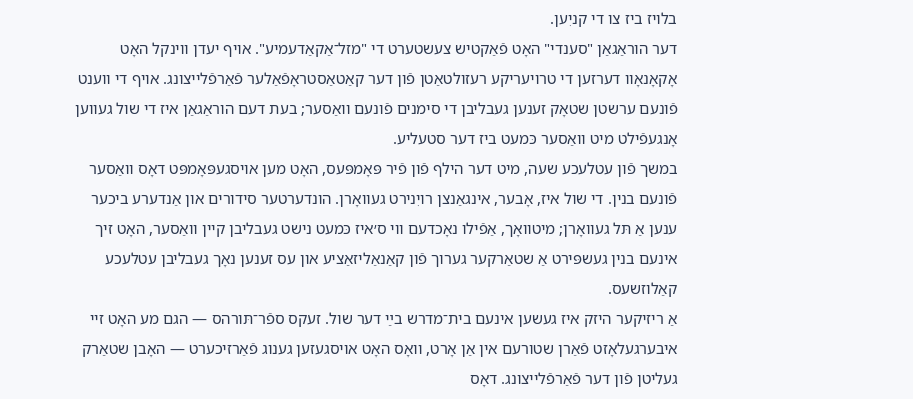בלויז ביז צו די קניִען.
דער הוראַגאַן "סענדי" האָט פֿאַקטיש צעשטערט די "מזל־אַקאַדעמיע". אויף יעדן ווינקל האָט אָקאָנאָוו דערזען די טרויעריקע רעזולטאַטן פֿון דער קאַטאַסטראָפֿאַלער פֿאַרפֿלייצונג. אויף די ווענט פֿונעם ערשטן שטאָק זענען געבליבן די סימנים פֿונעם וואַסער; בעת דעם הוראַגאַן איז די שול געווען אָנגעפֿילט מיט וואַסער כּמעט ביז דער סטעליע.
במשך פֿון עטלעכע שעה, מיט דער הילף פֿון פֿיר פּאָמפּעס, האָט מען אויסגעפּאָמפּט דאָס וואַסער פֿונעם בנין. די שול איז, אָבער, אינגאַנצן רויִנירט געוואָרן. הונדערטער סידורים און אַנדערע ביכער ענען אַ תּל געוואָרן; מיטוואָך, אַפֿילו נאָכדעם ווי ס׳איז כּמעט נישט געבליבן קיין וואַסער, האָט זיך אינעם בנין געשפּירט אַ שטאַרקער גערוך פֿון קאַנאַליזאַציע און עס זענען נאָך געבליבן עטלעכע קאַלוזשעס.
אַ ריזיקער היזק איז געשען אינעם בית־מדרש בײַ דער שול. זעקס ספֿר־תּורהס — הגם מע האָט זיי איבערגעלאָזט פֿאַרן שטורעם אין אַן אָרט, וואָס האָט אויסגעזען גענוג פֿאַרזיכערט — האָבן שטאַרק געליטן פֿון דער פֿאַרפֿלייצונג. דאָס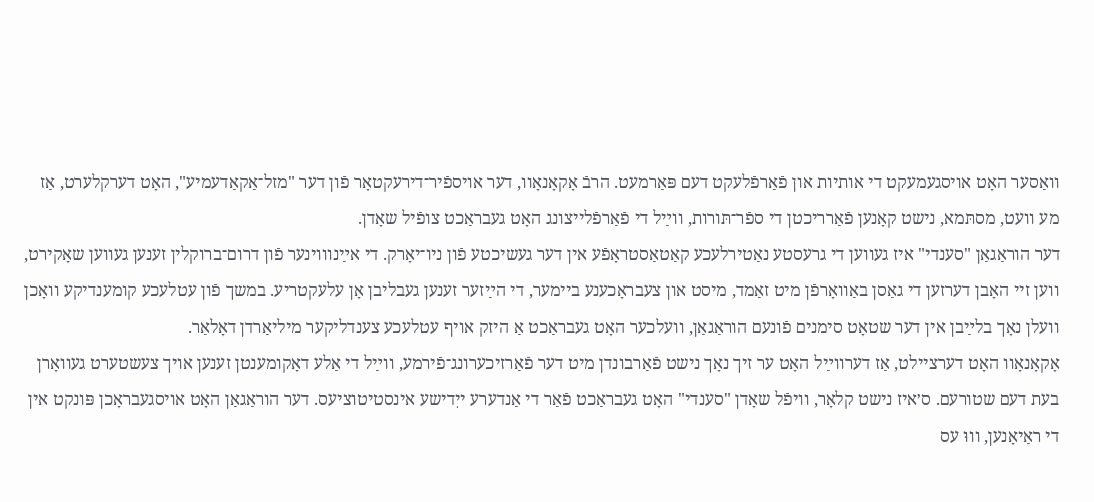וואַסער האָט אויסגעמעקט די אותיות און פֿאַרפֿלעקט דעם פּאַרמעט. הרבֿ אָקאָנאָוו, דער אויספֿיר־דירעקטאָר פֿון דער "מזל־אַקאַדעמיע", האָט דערקלערט, אַז מע וועט, מסתּמא, נישט קאָנען פֿאַרריכטן די ספֿר־תּורות, ווײַל די פֿאַרפֿלייצונג האָט געבראַכט צופֿיל שאָדן.
דער הוראַגאַן "סענדי" איז געווען די גרעסטע נאַטירלעכע קאַטאַסטראָפֿע אין דער געשיכטע פֿון ניו־יאָרק. די אײַנוווינער פֿון דרום־ברוקלין זענען געווען שאָקירט, ווען זיי האָבן דערזען די גאַסן באַוואָרפֿן מיט זאַמד, מיסט און צעבראָכענע ביימער, די הײַזער זענען געבליבן אָן עלעקטריע. במשך פֿון עטלעכע קומענדיקע וואָכן וועלן נאָך בלײַבן אין דער שטאָט סימנים פֿונעם הוראַגאַן, וועלכער האָט געבראַכט אַ היזק אויף עטלעכע צענדליקער מיליאַרדן דאָלאַר.
אָקאָנאָוו האָט דערציילט, אַז דערווײַל האָט ער זיך נאָך נישט פֿאַרבונדן מיט דער פֿאַרזיכערונג־פֿירמע, ווײַל די אַלע דאָקומענטן זענען אויך צעשטערט געוואָרן בעת דעם שטורעם. ס׳איז נישט קלאָר, וויפֿל שאָדן "סענדי" האָט געבראַכט פֿאַר די אַנדערע ייִדישע אינסטיטוציעס. דער הוראַגאַן האָט אויסגעבראָכן פּונקט אין די ראַיאָנען, וווּ עס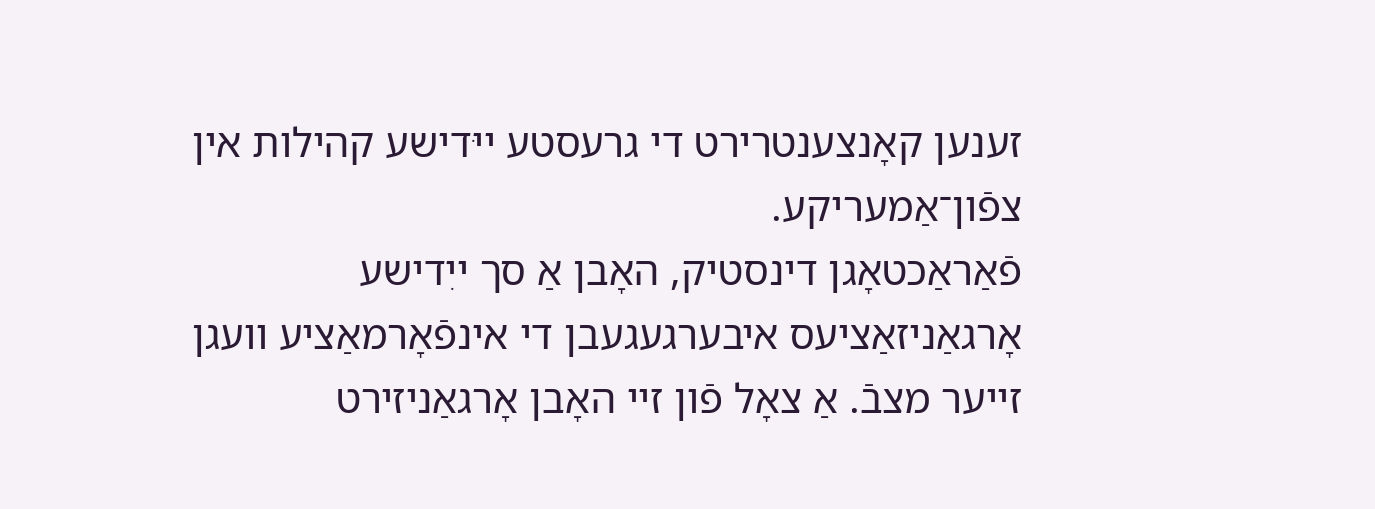זענען קאָנצענטרירט די גרעסטע ייּדישע קהילות אין צפֿון־אַמעריקע.
פֿאַראַכטאָגן דינסטיק, האָבן אַ סך ייִדישע אָרגאַניזאַציעס איבערגעגעבן די אינפֿאָרמאַציע וועגן זייער מצבֿ. אַ צאָל פֿון זיי האָבן אָרגאַניזירט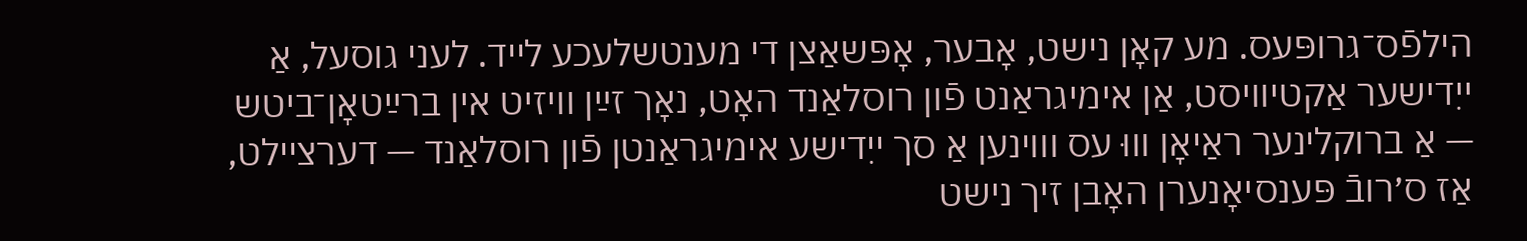הילפֿס־גרופּעס. מע קאָן נישט, אָבער, אָפּשאַצן די מענטשלעכע לייד. לעני גוסעל, אַ ייִדישער אַקטיוויסט, אַן אימיגראַנט פֿון רוסלאַנד האָט, נאָך זײַן וויזיט אין ברײַטאָן־ביטש — אַ ברוקלינער ראַיאָן וווּ עס וווינען אַ סך ייִדישע אימיגראַנטן פֿון רוסלאַנד — דערציילט, אַז ס׳רובֿ פּענסיאָנערן האָבן זיך נישט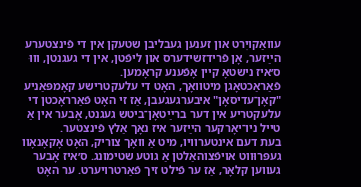עוואַקויִרט און זענען געבליבן שטעקן אין די פֿינצטערע הײַזער, אָן פֿרידזשידערס און ליפֿטן, אין די געגנטן, וווּ ס׳איז נישטאָ קיין אָפֿענע קראָמען.
פֿאַראַכטאָגן מיטוואָך, האָט די עלעקטרישע קאָמפּאַניע "קאָן־עדיסאָן" איבערגעגעבן, אַז זי האָט פֿאַרראָכטן די עלעקטריע אין דער ברײַטאָן־ביטש געגנט, אָבער אין אַ טייל ניו־יאָרקער הײַזער איז נאָך אַלץ פֿינצטער.
בעת דעם אינטערוויו, מיט אַ וואָך צוריק, האָט אָקאָנאָוו געפּרוּווט אויפֿצוהאַלטן אַ גוטע שטימונג. ס׳איז אָבער געווען קלאָר, אַז ער פֿילט זיך פֿאַרטרויערט. ער האָט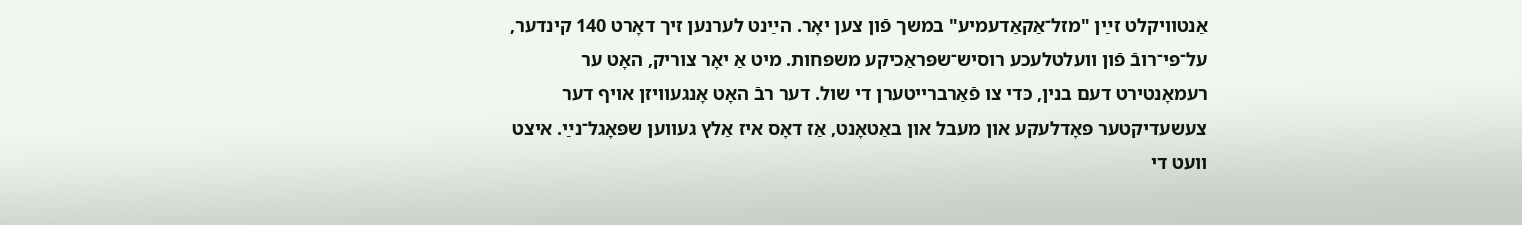אַנטוויקלט זײַן "מזל־אַקאַדעמיע" במשך פֿון צען יאָר. הײַנט לערנען זיך דאָרט 140 קינדער, על־פּי־רובֿ פֿון וועלטלעכע רוסיש־שפּראַכיקע משפּחות. מיט אַ יאָר צוריק, האָט ער רעמאָנטירט דעם בנין, כּדי צו פֿאַרברייטערן די שול. דער רבֿ האָט אָנגעוויזן אויף דער צעשעדיקטער פּאָדלעקע און מעבל און באַטאָנט, אַז דאָס איז אַלץ געווען שפּאָגל־נײַ. איצט וועט די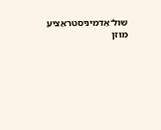שול־אַדמיניסטראַציע מוזן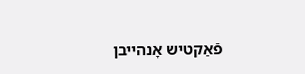פֿאַקטיש אָנהייבן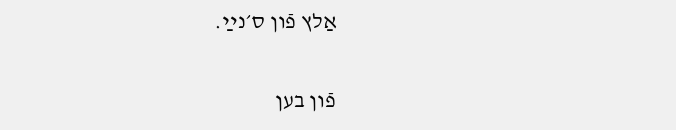אַלץ פֿון ס׳נײַ.

פֿון בען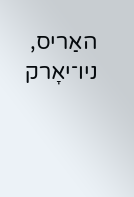האַריס, ניו־יאָרק